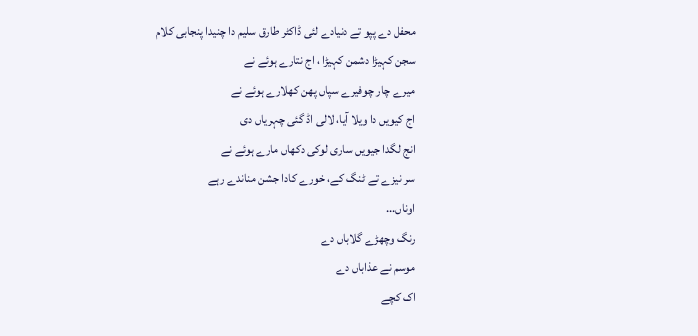محفل دے پپو تے دنیادے لئی ڈاکٹر طارق سلیم دا چنیدا پنجابی کلام
سجن کہیڑا دشمن کہیڑا ، اج نتارے ہوئے نے
میرے چار چوفیرے سپاں پھن کھلارے ہوئے نے
اج کیویں دا ویلا آیا، لالی اڈ گئی چہریاں دی
انج لگدا جیویں ساری لوکی دکھاں مارے ہوئے نے
سر نیزے تے ٹنگ کے، خورے کادا جشن مناندے رہے
اوناں...
رنگ وچھڑے گلاباں دے
موسم نے عذاباں دے
اک کچے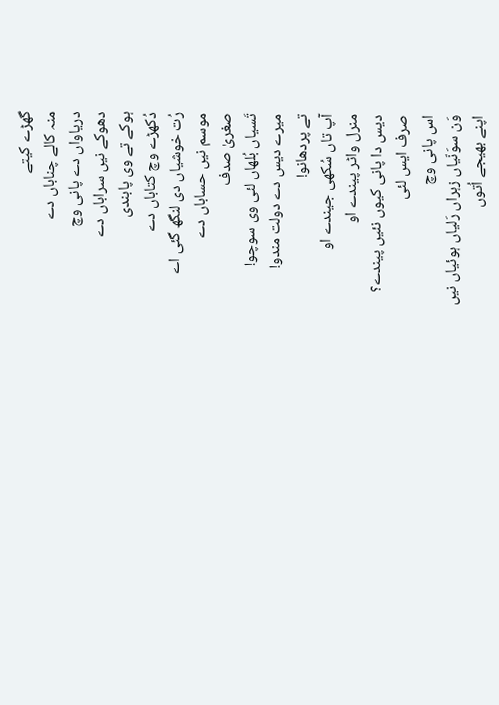گھڑے کیتے
منہ کالے چناباں دے
دریاواں دے پانی وچ
دھوکے نیں سراباں دے
ہوکے تے وی پابندی
دُکھڑے وچ کتاباں دے
رُت خوشیاں دی لنگھ گئی اے
موسم نیں حساباں دے
صغریٰ صدف
تَسیاں بُلھاں لئی وی سوچو!
میرے دیس دے دولت مندو!
تے پردھانو!
آپ تاں سُکھی جیندے او
منرل واٹر پیندے او
دیس دا پانی کیوں نئیں پیندے؟
صرف ایس لئی
اس پانی وچ
وَن سوَنّیاں زہراں رَلیاں ہوئیاں نیں
اپنے بھیجے اُتوں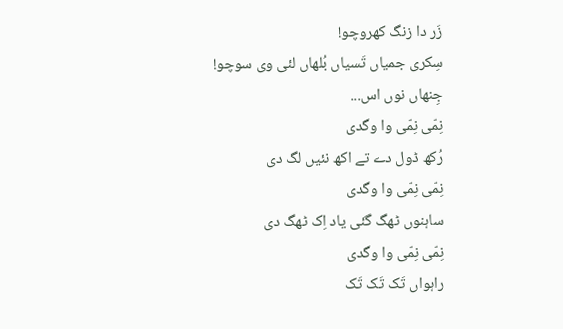زَر دا زنگ کھروچو!
سِکری جمیاں تَسیاں بُلھاں لئی وی سوچو!
جِنھاں نوں اس...
نِمّی نِمّی وا وگدی
رُکھ ڈول دے تے اکھ نئیں لگ دی
نِمّی نِمّی وا وگدی
ساہنوں ٹھگ گئی یاد اِک ٹھگ دی
نِمّی نِمّی وا وگدی
راہواں تَک تَک تَک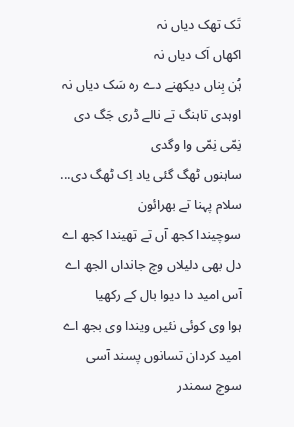تَک تھک دیاں نہ
اکھاں اَک دیاں نہ
ہُن بِناں دیکھنے دے رہ سَک دیاں نہ
اوہدی تاہنگ تے نالے ڈری جَگ دی
نِمّی نِمّی وا وگدی
ساہنوں ٹھگ گئی یاد اِک ٹھگ دی...
سلام پہنا تے بھرائون
سوچیندا کجھ آں تے تھیندا کجھ اے
دل بھی دلیلاں وچ جانداں الجھ اے
آس امید دا دیوا بال کے رکھیا
ہوا وی کوئی نئیں ویندا وی بجھ اے
امید کردان تسانوں پسند آسی
سوچ سمندر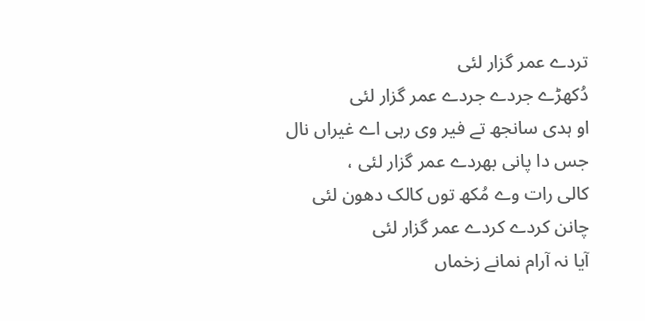تردے عمر گزار لئی
دُکھڑے جردے جردے عمر گزار لئی
او ہدی سانجھ تے فیر وی رہی اے غیراں نال
جس دا پانی بھردے عمر گزار لئی ،
کالی رات وے مُکھ توں کالک دھون لئی
چانن کردے کردے عمر گزار لئی
آیا نہ آرام نمانے زخماں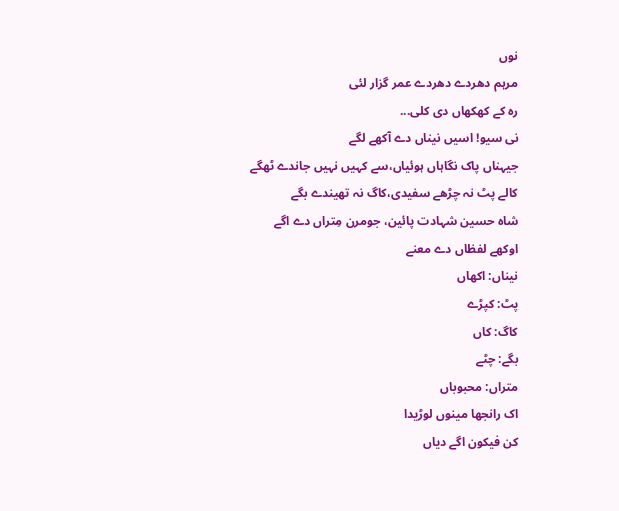نوں
مرہم دھردے دھردے عمر گزار لئی
رہ کے کھکھاں دی کلی...
نی سیو! اسیں نیناں دے آکھے لگے
جیہناں پاک نگاہاں ہوئیاں،سے کہیں نہیں جاندے ٹھگے
کالے پٹ نہ چڑھے سفیدی،کاگ نہ تھیندے بگے
شاہ حسین شہادت پائین، جومرن مِتراں دے اگے
اوکھے لفظاں دے معنے
نیناں: اکھاں
پٹ: کپڑے
کاگ: کاں
بگے: چٹے
متراں: محبوباں
اک رانجھا مینوں لوڑیدا
کن فیکون اگے دیاں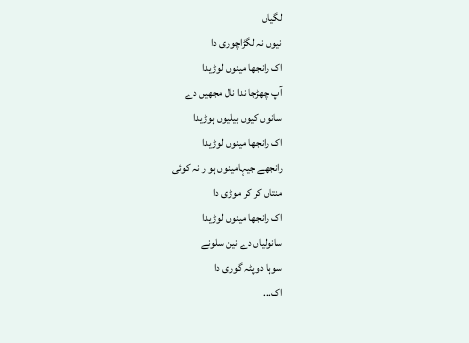لگیاں
نیوں نہ لگڑاچوری دا
اک رانجھا مینوں لوڑیدا
آپ چھڑجا ندا نال مجھیں دے
سانوں کیوں بیلیوں ہوڑیدا
اک رانجھا مینوں لوڑیدا
رانجھے جیہامینوں ہو ر نہ کوئی
منتاں کر کر موڑی دا
اک رانجھا مینوں لوڑیدا
سانولیاں دے نین سلونے
سوہا دوپٹہ گوری دا
اک...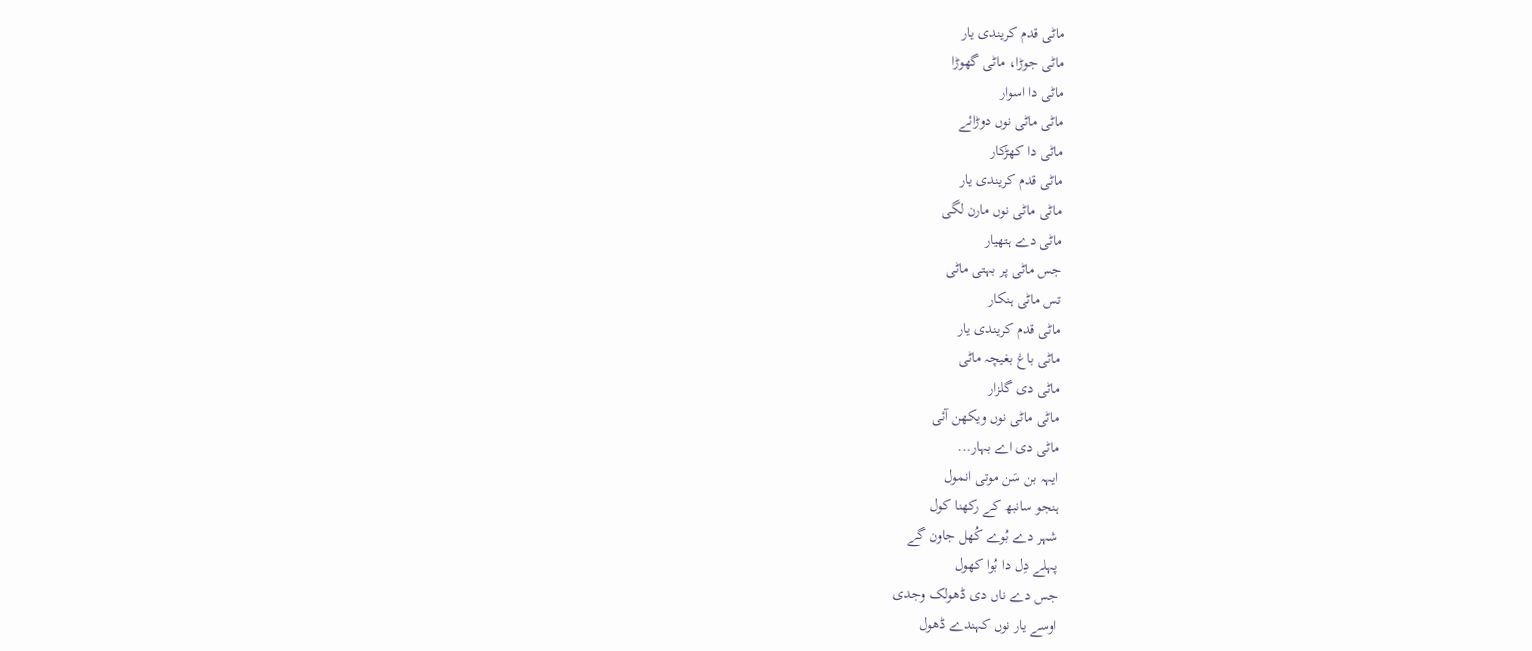ماٹی قدم کریندی یار
ماٹی جوڑا، ماٹی گھوڑا
ماٹی دا اسوار
ماٹی ماٹی نوں دوڑائے
ماٹی دا کھڑکار
ماٹی قدم کریندی یار
ماٹی ماٹی نوں مارن لگی
ماٹی دے ہتھیار
جس ماٹی پر بہتی ماٹی
تس ماٹی ہنکار
ماٹی قدم کریندی یار
ماٹی باغ بغیچہ ماٹی
ماٹی دی گلزار
ماٹی ماٹی نوں ویکھن آئی
ماٹی دی اے بہار...
ایہہ بن سَن موتی انمول
ہنجو سانبھ کے رکھنا کول
شہر دے بُوے کُھل جاون گے
پہلے دِل دا بُوا کھول
جس دے ناں دی ڈھولک وجدی
اوسے یار نوں کہندے ڈھول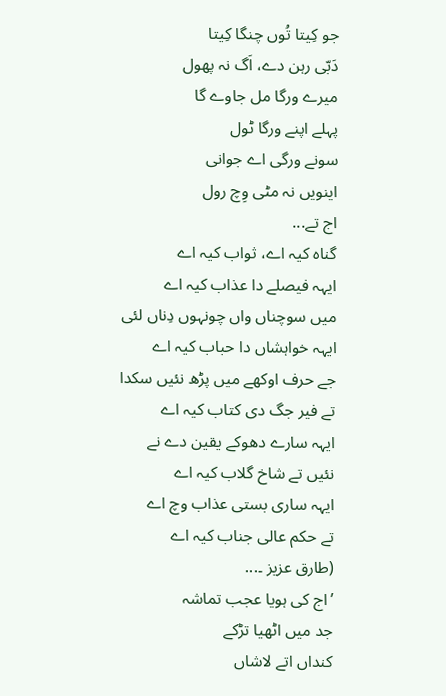جو کِیتا تُوں چنگا کِیتا
دَبّی رہن دے، اَگ نہ پھول
میرے ورگا مل جاوے گا
پہلے اپنے ورگا ٹول
سونے ورگی اے جوانی
اینویں نہ مٹی وِچ رول
اج تے...
گناہ کیہ اے، ثواب کیہ اے
ایہہ فیصلے دا عذاب کیہ اے
میں سوچناں واں چونہوں دِناں لئی
ایہہ خواہشاں دا حباب کیہ اے
جے حرف اوکھے میں پڑھ نئیں سکدا
تے فیر جگ دی کتاب کیہ اے
ایہہ سارے دھوکے یقین دے نے
نئیں تے شاخ گلاب کیہ اے
ایہہ ساری بستی عذاب وچ اے
تے حکم عالی جناب کیہ اے
(طارق عزیز ۔...
’اج کی ہویا عجب تماشہ
جد میں اٹھیا تڑکے
کنداں اتے لاشاں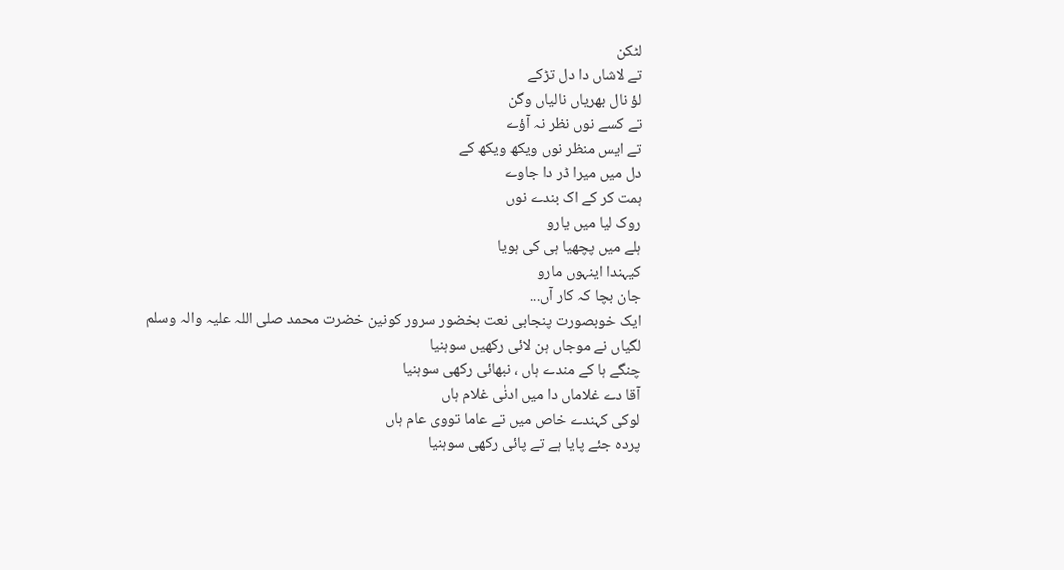لٹکن
تے لاشاں دا دل تڑکے
لؤ نال بھریاں نالیاں وگن
تے کسے نوں نظر نہ آؤے
تے ایس منظر نوں ویکھ ویکھ کے
دل میں میرا ڈر دا جاوے
ہمت کر کے اک بندے نوں
روک لیا میں یارو
ہلے میں پچھیا ہی کی ہویا
کیہندا اینہوں مارو
جان بچا کہ کار آں...
ایک خوبصورت پنجابی نعت بخضور سرور کونین خضرت محمد صلی اللہ علیہ والہ وسلم
لگیاں نے موجاں ہن لائی رکھیں سوہنیا
چنگے ہا کے مندے ہاں ، نبھائی رکھی سوہنیا
آقا دے غلاماں دا میں ادنٰی غلام ہاں
لوکی کہندے خاص میں تے عاما تووی عام ہاں
پردہ جئے پایا ہے تے پائی رکھی سوہنیا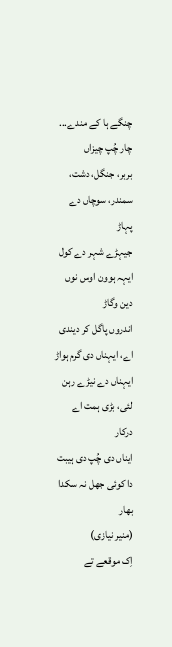چنگے ہا کے مندے...
چار چُپ چیزاں
بربر، جنگل، دشت، سمندر، سوچاں دے پہاڑ
جیہڑے شہر دے کول ایہہ ہوون اوس نوں دین وگاڑ
اندروں پاگل کر دیندی اے، ایہناں دی گرم ہواڑ
ایہناں دے نیڑے رہن لئی، بڑی ہمت اے درکار
ایناں دی چُپ دی ہیبت دا کوئی جھل نہ سکدا بھار
(منیر نیازی)
اِک موقعے تے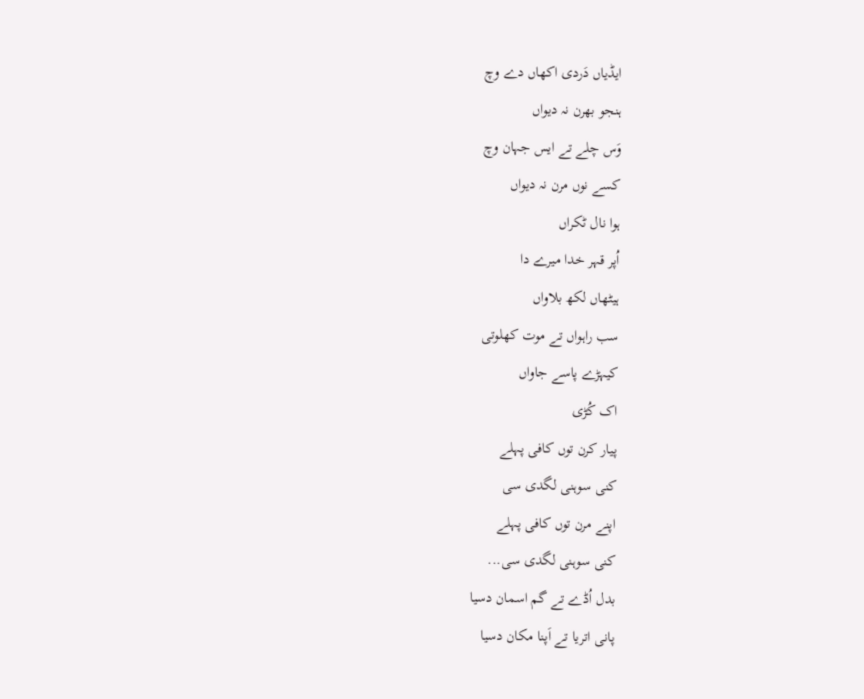ایڈیاں دَردی اکھاں دے وچ
ہنجو بھرن نہ دیواں
وَس چلے تے ایس جہان وچ
کسے نوں مرن نہ دیواں
ہوا نال ٹکراں
اُپر قہر خدا میرے دا
ہیٹھاں لکھ بلاواں
سب راہواں تے موت کھلوتی
کیہڑے پاسے جاواں
اک کُڑی
پیار کرن توں کافی پہلے
کنی سوہنی لگدی سی
اپنے مرن توں کافی پہلے
کنی سوہنی لگدی سی...
بدل اُڈے تے گم اسمان دسیا
پانی اتریا تے اَپنا مکان دسیا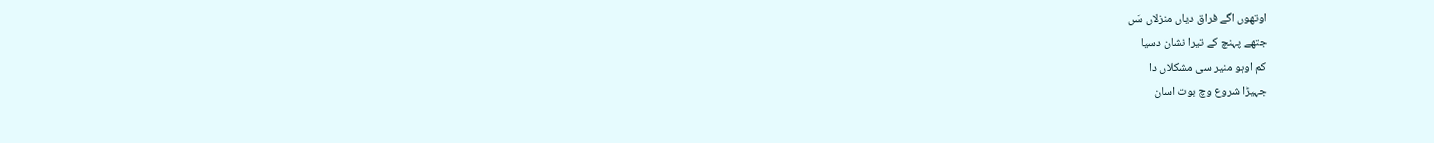اوتھوں اگے فراق دیاں منزلاں سَں
جتھے پہنچ کے تیرا نشان دسیا
کم اوہو منیر سی مشکلاں دا
جہیڑا شروع وچ بوت اسان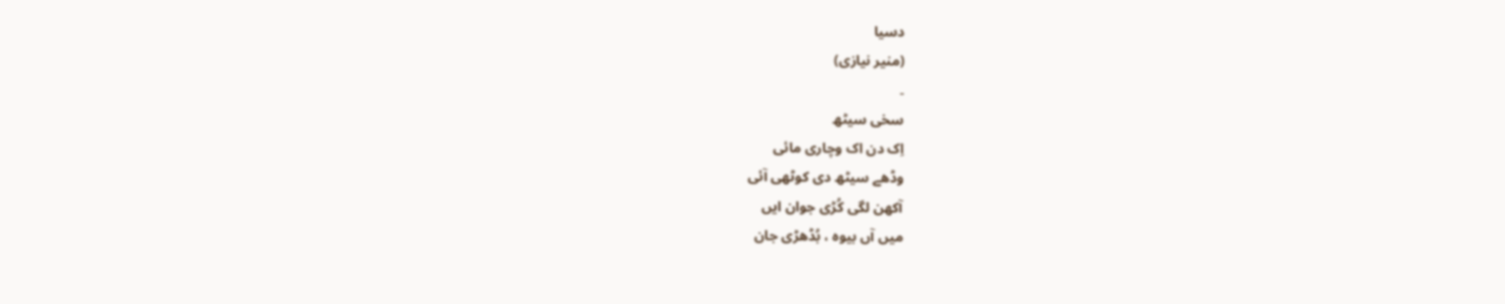دسیا
(منیر نیازی)
۔
سخی سیٹھ
اِک دن اک وچاری مائی
وڈھے سیٹھ دی کوٹھی آئی
آکھن لگی کُڑی جوان ایں
میں آں بیوہ ، بُڈھڑی جان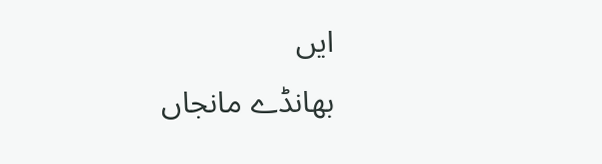ایں
بھانڈے مانجاں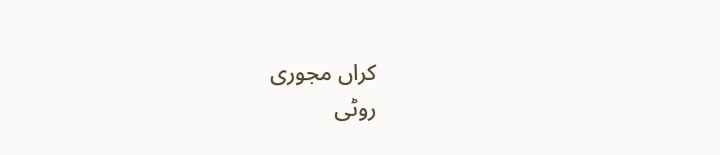کراں مجوری
روٹی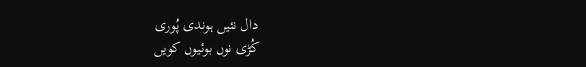دال نئیں ہوندی پُوری
کُڑی نوں بوئیوں کویں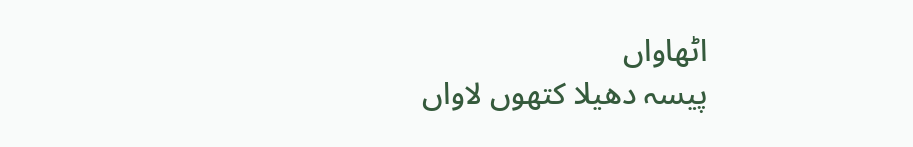اٹھاواں
پیسہ دھیلا کتھوں لاواں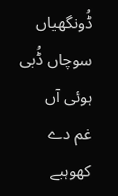ڈُونگھیاں سوچاں ڈُبی ہوئی آں
غم دے کھوہبے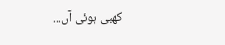کھبی ہوئی آں...